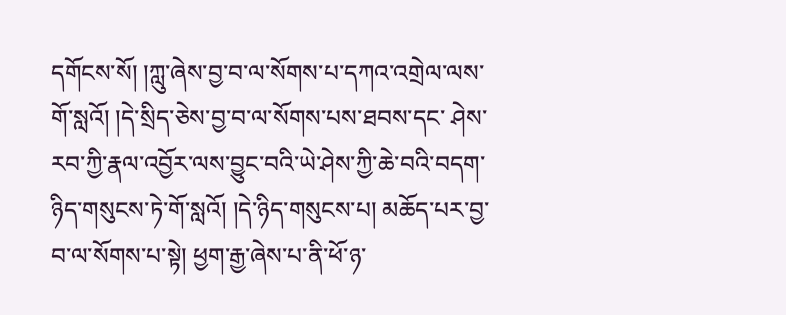དགོངས་སོ། །ཀླུ་ཞེས་བྱ་བ་ལ་སོགས་པ་དཀའ་འགྲེལ་ལས་གོ་སླའོ། །དེ་སྲིད་ཅེས་བྱ་བ་ལ་སོགས་པས་ཐབས་དང་ ཤེས་རབ་ཀྱི་རྣལ་འབྱོར་ལས་བྱུང་བའི་ཡེ་ཤེས་ཀྱི་ཆེ་བའི་བདག་ཉིད་གསུངས་ཏེ་གོ་སླའོ། །དེ་ཉིད་གསུངས་པ། མཆོད་པར་བྱ་བ་ལ་སོགས་པ་སྟེ། ཕྱག་རྒྱ་ཞེས་པ་ནི་ཕོ་ཉ་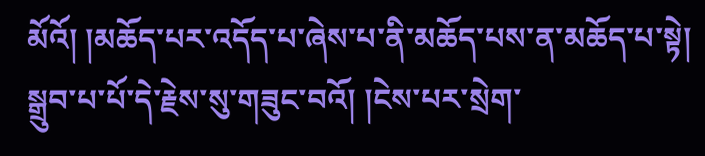མོའོ། །མཆོད་པར་འདོད་པ་ཞེས་པ་ནི་མཆོད་པས་ན་མཆོད་པ་སྟེ། སྒྲུབ་པ་པོ་དེ་རྗེས་སུ་གཟུང་བའོ། །ངེས་པར་སྲེག་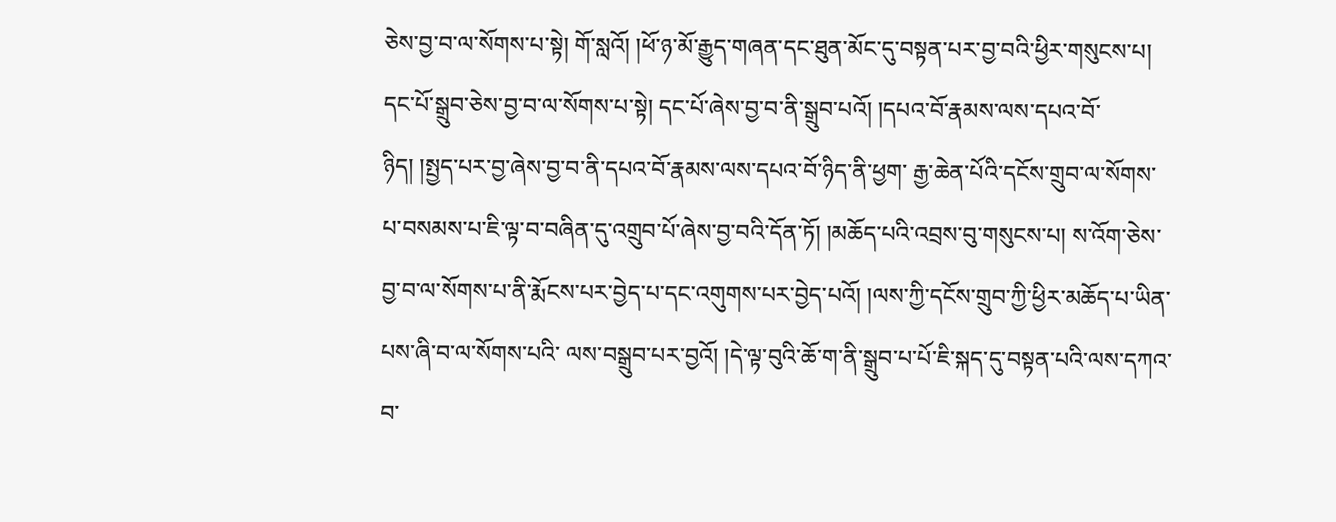ཅེས་བྱ་བ་ལ་སོགས་པ་སྟེ། གོ་སླའོ། །ཕོ་ཉ་མོ་རྒྱུད་གཞན་དང་ཐུན་མོང་དུ་བསྟན་པར་བྱ་བའི་ཕྱིར་གསུངས་པ། དང་པོ་སྒྲུབ་ཅེས་བྱ་བ་ལ་སོགས་པ་སྟེ། དང་པོ་ཞེས་བྱ་བ་ནི་སྒྲུབ་པའོ། །དཔའ་བོ་རྣམས་ལས་དཔའ་བོ་ཉིད། །སྤྱད་པར་བྱ་ཞེས་བྱ་བ་ནི་དཔའ་བོ་རྣམས་ལས་དཔའ་བོ་ཉིད་ནི་ཕྱག་ རྒྱ་ཆེན་པོའི་དངོས་གྲུབ་ལ་སོགས་པ་བསམས་པ་ཇི་ལྟ་བ་བཞིན་དུ་འགྲུབ་པོ་ཞེས་བྱ་བའི་དོན་ཏོ། །མཆོད་པའི་འབྲས་བུ་གསུངས་པ། ས་འོག་ཅེས་བྱ་བ་ལ་སོགས་པ་ནི་རྨོངས་པར་བྱེད་པ་དང་འགུགས་པར་བྱེད་པའོ། །ལས་ཀྱི་དངོས་གྲུབ་ཀྱི་ཕྱིར་མཆོད་པ་ཡིན་པས་ཞི་བ་ལ་སོགས་པའི་ ལས་བསྒྲུབ་པར་བྱའོ། །དེ་ལྟ་བུའི་ཆོ་ག་ནི་སྒྲུབ་པ་པོ་ཇི་སྐད་དུ་བསྟན་པའི་ལས་དཀའ་བ་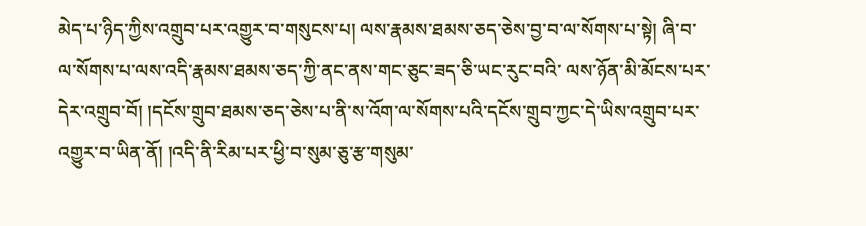མེད་པ་ཉིད་ཀྱིས་འགྲུབ་པར་འགྱུར་བ་གསུངས་པ། ལས་རྣམས་ཐམས་ཅད་ཅེས་བྱ་བ་ལ་སོགས་པ་སྟེ། ཞི་བ་ལ་སོགས་པ་ལས་འདི་རྣམས་ཐམས་ཅད་ཀྱི་ནང་ནས་གང་ཅུང་ཟད་ཅི་ཡང་རུང་བའི་ ལས་ཉོན་མི་མོངས་པར་དེར་འགྲུབ་བོ། །དངོས་གྲུབ་ཐམས་ཅད་ཅེས་པ་ནི་ས་འོག་ལ་སོགས་པའི་དངོས་གྲུབ་ཀྱང་དེ་ཡིས་འགྲུབ་པར་འགྱུར་བ་ཡིན་ནོ། །འདི་ནི་རིམ་པར་ཕྱི་བ་སུམ་ཅུ་རྩ་གསུམ་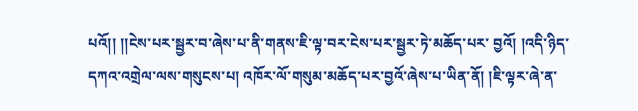པའོ།། །།ངེས་པར་སྦྱར་བ་ཞེས་པ་ནི་གནས་ཇི་ལྟ་བར་ངེས་པར་སྦྱར་ཏེ་མཆོད་པར་ བྱའོ། །འདི་ཉིད་དཀའ་འགྲེལ་ལས་གསུངས་པ། འཁོར་ལོ་གསུམ་མཆོད་པར་བྱའོ་ཞེས་པ་ཡིན་ནོ། །ཇི་ལྟར་ཞེ་ན་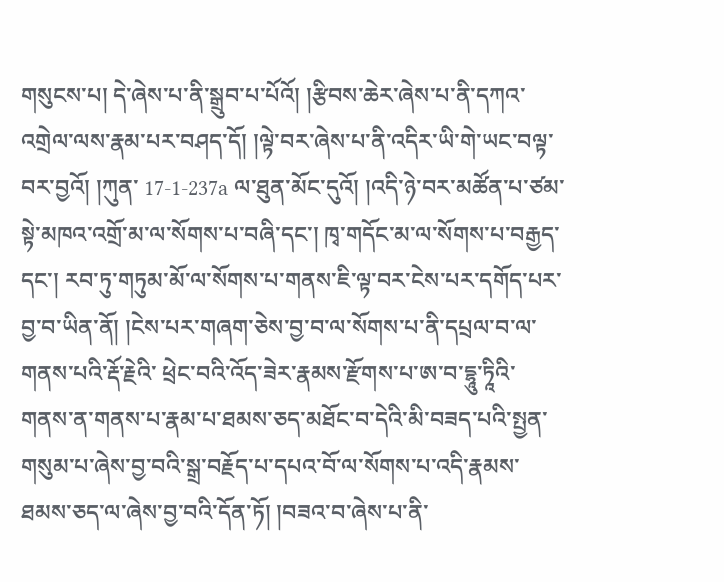གསུངས་པ། དེ་ཞེས་པ་ནི་སྒྲུབ་པ་པོའོ། །རྩིབས་ཆེར་ཞེས་པ་ནི་དཀའ་འགྲེལ་ལས་རྣམ་པར་བཤད་དོ། །ལྟེ་བར་ཞེས་པ་ནི་འདིར་ཡི་གེ་ཡང་བལྟ་བར་བྱའོ། །ཀུན་ 17-1-237a ལ་ཐུན་མོང་དུའོ། །འདི་ཉེ་བར་མཚོན་པ་ཙམ་སྟེ་མཁའ་འགྲོ་མ་ལ་སོགས་པ་བཞི་དང་། ཁྭ་གདོང་མ་ལ་སོགས་པ་བརྒྱད་དང་། རབ་ཏུ་གཏུམ་མོ་ལ་སོགས་པ་གནས་ཇི་ལྟ་བར་ངེས་པར་དགོད་པར་བྱ་བ་ཡིན་ནོ། །ངེས་པར་གཞག་ཅེས་བྱ་བ་ལ་སོགས་པ་ནི་དཔྲལ་བ་ལ་གནས་པའི་རྡོ་རྗེའི་ ཕྲེང་བའི་འོད་ཟེར་རྣམས་རྫོགས་པ་ཨ་བ་དྷཱུ་ཏཱིའི་གནས་ན་གནས་པ་རྣམ་པ་ཐམས་ཅད་མཐོང་བ་དེའི་མི་བཟད་པའི་སྤྱན་གསུམ་པ་ཞེས་བྱ་བའི་སྒྲ་བརྗོད་པ་དཔའ་བོ་ལ་སོགས་པ་འདི་རྣམས་ཐམས་ཅད་ལ་ཞེས་བྱ་བའི་དོན་ཏོ། །བཟའ་བ་ཞེས་པ་ནི་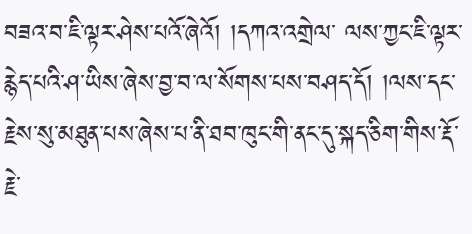བཟའ་བ་ཇི་ལྟར་ཤེས་པའོ་ཞེའོ། །དཀའ་འགྲེལ་ ལས་ཀྱང་ཇི་ལྟར་རྙེད་པའི་ཤ་ཡིས་ཞེས་བྱ་བ་ལ་སོགས་པས་བཤད་དོ། །ལས་དང་རྗེས་སུ་མཐུན་པས་ཞེས་པ་ནི་ཐབ་ཁུང་གི་ནང་དུ་སྐད་ཅིག་གིས་རྡོ་རྗེ་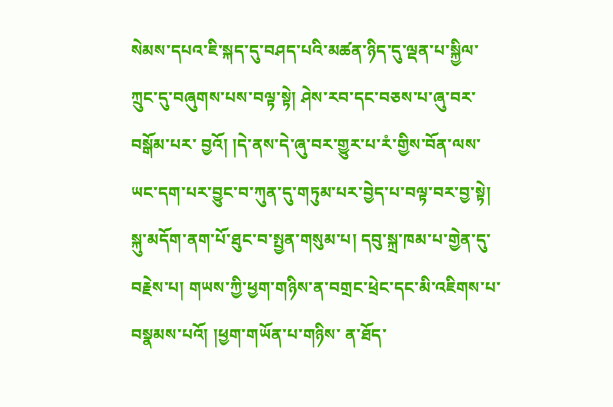སེམས་དཔའ་ཇི་སྐད་དུ་བཤད་པའི་མཚན་ཉིད་དུ་ལྡན་པ་སྐྱིལ་ཀྲུང་དུ་བཞུགས་པས་བལྟ་སྟེ། ཤེས་རབ་དང་བཅས་པ་ཞུ་བར་བསྒོམ་པར་ བྱའོ། །དེ་ནས་དེ་ཞུ་བར་གྱུར་པ་རཾ་གྱིས་བོན་ལས་ཡང་དག་པར་བྱུང་བ་ཀུན་དུ་གཏུམ་པར་བྱེད་པ་བལྟ་བར་བྱ་སྟེ། སྐུ་མདོག་ནག་པོ་ཐུང་བ་སྤྱན་གསུམ་པ། དབུ་སྐྲ་ཁམ་པ་གྱེན་དུ་བརྗེས་པ། གཡས་ཀྱི་ཕྱག་གཉིས་ན་བགྲང་ཕྲེང་དང་མི་འཇིགས་པ་བསྣམས་པའོ། །ཕྱག་གཡོན་པ་གཉིས་ ན་ཐོད་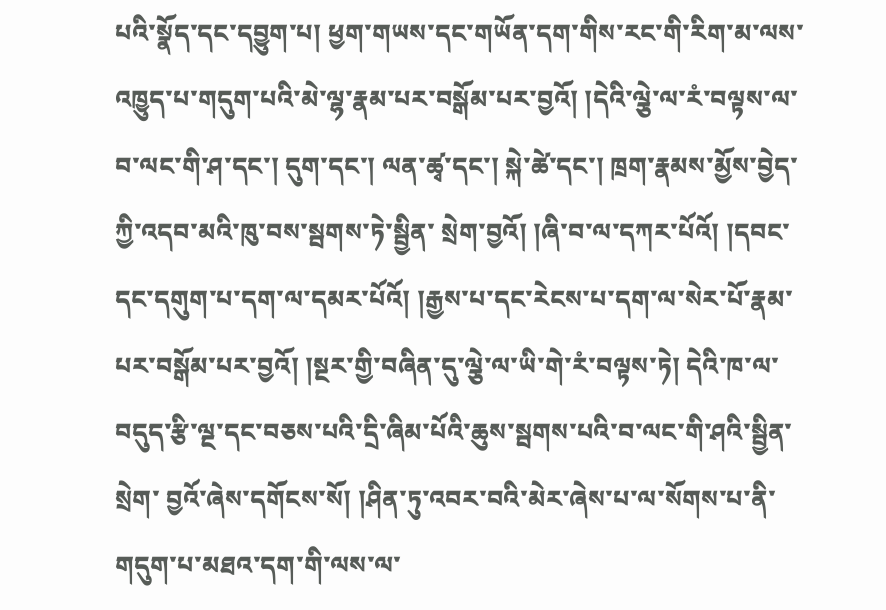པའི་སྣོད་དང་དབྱུག་པ། ཕྱག་གཡས་དང་གཡོན་དག་གིས་རང་གི་རིག་མ་ལས་འཁྱུད་པ་གདུག་པའི་མེ་ལྷ་རྣམ་པར་བསྒོམ་པར་བྱའོ། །དེའི་ལྕེ་ལ་རཾ་བལྟས་ལ་བ་ལང་གི་ཤ་དང་། དུག་དང་། ལན་ཚྭ་དང་། སྐེ་ཚེ་དང་། ཁྲག་རྣམས་མྱོས་བྱེད་ཀྱི་འདབ་མའི་ཁུ་བས་སྦགས་ཏེ་སྦྱིན་ སྲེག་བྱའོ། །ཞི་བ་ལ་དཀར་པོའོ། །དབང་དང་དགུག་པ་དག་ལ་དམར་པོའོ། །རྒྱས་པ་དང་རེངས་པ་དག་ལ་སེར་པོ་རྣམ་པར་བསྒོམ་པར་བྱའོ། །སྔར་གྱི་བཞིན་དུ་ལྕེ་ལ་ཡི་གེ་རཾ་བལྟས་ཏེ། དེའི་ཁ་ལ་བདུད་རྩི་ལྔ་དང་བཅས་པའི་དྲི་ཞིམ་པོའི་ཆུས་སྦགས་པའི་བ་ལང་གི་ཤའི་སྦྱིན་སྲེག་ བྱའོ་ཞེས་དགོངས་སོ། །ཤིན་ཏུ་འབར་བའི་མེར་ཞེས་པ་ལ་སོགས་པ་ནི་གདུག་པ་མཐའ་དག་གི་ལས་ལ་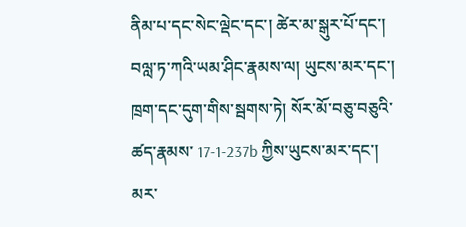ནིམ་པ་དང་སེང་ལྡེང་དང་། ཚེར་མ་སྒུར་པོ་དང་། བལླ་ཏ་ཀའི་ཡམ་ཤིང་རྣམས་ལ། ཡུངས་མར་དང་། ཁྲག་དང་དུག་གིས་སྦགས་ཏེ། སོར་མོ་བཅུ་བཅུའི་ཚད་རྣམས་ 17-1-237b ཀྱིས་ཡུངས་མར་དང་། མར་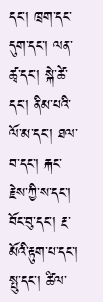དང་། ཁྲག་དང་དུག་དང་། ལན་ཚྭ་དང་། སྐེ་ཚེ་དང་། ནིམ་པའི་ལོ་མ་དང་། ཐལ་བ་དང་། རྐང་རྗེས་ཀྱི་ས་དང་། བོང་བུ་དང་། རྔ་མོའི་རྟུག་པ་དང་། སྤུ་དང་། ཚིལ་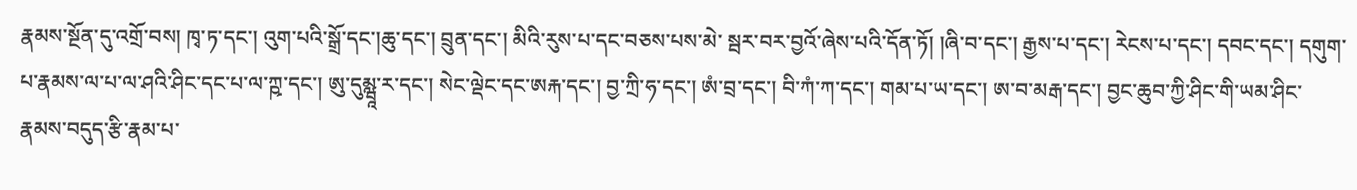རྣམས་སྔོན་དུ་འགྲོ་བས། ཁྭ་ཏ་དང་། འུག་པའི་སྒྲོ་དང་།ཆུ་དང་། བྲུན་དང་། མིའི་རུས་པ་དང་བཅས་པས་མེ་ སྦར་བར་བྱའོ་ཞེས་པའི་དོན་ཏོ། །ཞི་བ་དང་། རྒྱས་པ་དང་། རེངས་པ་དང་། དབང་དང་། དགུག་པ་རྣམས་ལ་པ་ལ་ཤའི་ཤིང་དང་པ་ལ་ཀྵ་དང་། ཨུ་དུམྺཱ་ར་དང་། སེང་ལྡེང་དང་ཨརྐ་དང་། བྱ་ཀྲི་ཧ་དང་། ཨཾ་བྲ་དང་། བི་ཀཾ་ཀ་དང་། གམ་པ་ཡ་དང་། ཨ་བ་མརྒ་དང་། བྱང་ཆུབ་ཀྱི་ཤིང་གི་ཡམ་ཤིང་ རྣམས་བདུད་རྩི་རྣམ་པ་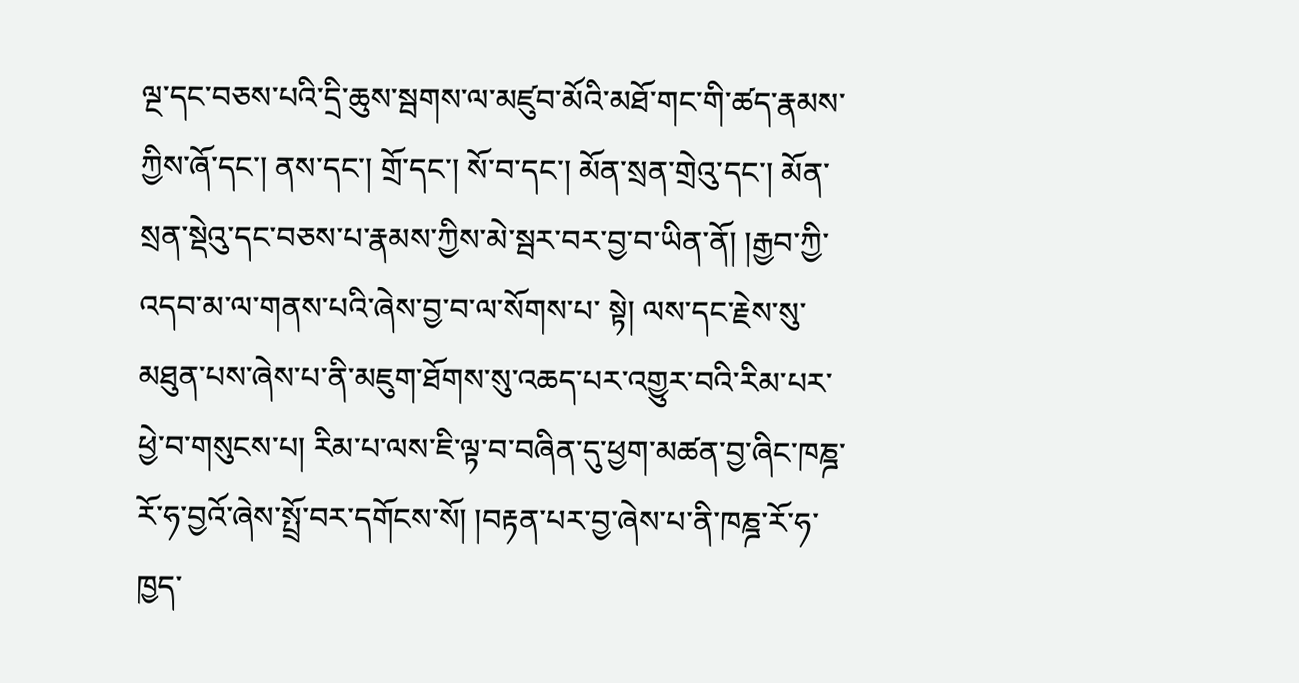ལྔ་དང་བཅས་པའི་དྲི་ཆུས་སྦགས་ལ་མཛུབ་མོའི་མཐོ་གང་གི་ཚད་རྣམས་ཀྱིས་ཞོ་དང་། ནས་དང་། གྲོ་དང་། སོ་བ་དང་། མོན་སྲན་གྲེའུ་དང་། མོན་སྲན་སྡེའུ་དང་བཅས་པ་རྣམས་ཀྱིས་མེ་སྦར་བར་བྱ་བ་ཡིན་ནོ། །རྒྱབ་ཀྱི་འདབ་མ་ལ་གནས་པའི་ཞེས་བྱ་བ་ལ་སོགས་པ་ སྟེ། ལས་དང་རྗེས་སུ་མཐུན་པས་ཞེས་པ་ནི་མཇུག་ཐོགས་སུ་འཆད་པར་འགྱུར་བའི་རིམ་པར་ཕྱེ་བ་གསུངས་པ། རིམ་པ་ལས་ཇི་ལྟ་བ་བཞིན་དུ་ཕྱག་མཚན་བྱ་ཞིང་ཁཎྜ་རོ་ཧ་བྱའོ་ཞེས་སྤྲོ་བར་དགོངས་སོ། །བརྟན་པར་བྱ་ཞེས་པ་ནི་ཁཎྜ་རོ་ཧ་ཁྱད་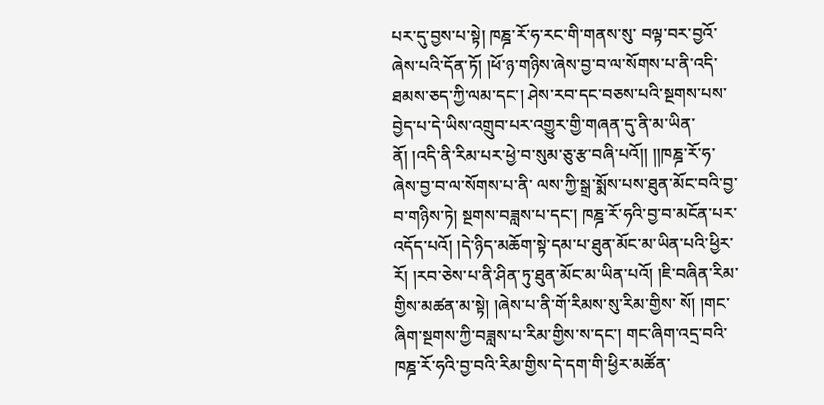པར་དུ་བྱས་པ་སྟེ། ཁཎྜ་རོ་ཧ་རང་གི་གནས་སུ་ བལྟ་བར་བྱའོ་ཞེས་པའི་དོན་ཏོ། །ཕོ་ཉ་གཉིས་ཞེས་བྱ་བ་ལ་སོགས་པ་ནི་འདི་ཐམས་ཅད་ཀྱི་ལམ་དང་། ཤེས་རབ་དང་བཅས་པའི་སྔགས་པས་བྱེད་པ་དེ་ཡིས་འགྲུབ་པར་འགྱུར་གྱི་གཞན་དུ་ནི་མ་ཡིན་ནོ། །འདི་ནི་རིམ་པར་ཕྱེ་བ་སུམ་ཅུ་རྩ་བཞི་པའོ།། །།ཁཎྜ་རོ་ཧ་ཞེས་བྱ་བ་ལ་སོགས་པ་ནི་ ལས་ཀྱི་སྒྲ་སྨོས་པས་ཐུན་མོང་བའི་བྱ་བ་གཉིས་ཏེ། སྔགས་བཟླས་པ་དང་། ཁཎྜ་རོ་ཧའི་བྱ་བ་མངོན་པར་འདོད་པའོ། །དེ་ཉིད་མཆོག་སྟེ་དམ་པ་ཐུན་མོང་མ་ཡིན་པའི་ཕྱིར་རོ། །རབ་ཅེས་པ་ནི་ཤིན་ཏུ་ཐུན་མོང་མ་ཡིན་པའོ། །ཇི་བཞིན་རིམ་གྱིས་མཚན་མ་སྟེ། །ཞེས་པ་ནི་གོ་རིམས་སུ་རིམ་གྱིས་ སོ། །གང་ཞིག་སྔགས་ཀྱི་བཟླས་པ་རིམ་གྱིས་ས་དང་། གང་ཞིག་འདྲ་བའི་ཁཎྜ་རོ་ཧའི་བྱ་བའི་རིམ་གྱིས་དེ་དག་གི་ཕྱིར་མཚོན་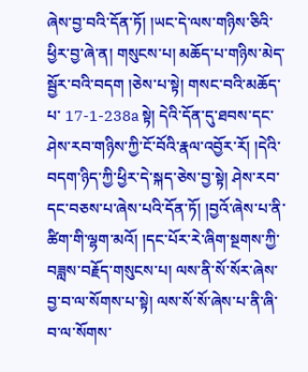ཞེས་བྱ་བའི་དོན་ཏོ། །ཡང་དེ་ལས་གཉིས་ཅིའི་ཕྱིར་བྱ་ཞེ་ན། གསུངས་པ། མཆོད་པ་གཉིས་མེད་སྦྱོར་བའི་བདག །ཅེས་པ་སྟེ། གསང་བའི་མཆོད་པ་ 17-1-238a སྟེ། དེའི་དོན་དུ་ཐབས་དང་ཤེས་རབ་གཉིས་ཀྱི་ངོ་བོའི་རྣལ་འབྱོར་རོ། །དེའི་བདག་ཉིད་ཀྱི་ཕྱིར་དེ་སྐད་ཅེས་བྱ་སྟེ། ཤེས་རབ་དང་བཅས་པ་ཞེས་པའི་དོན་ཏོ། །བྱའོ་ཞེས་པ་ནི་ཚིག་གི་ལྷག་མའོ། །དང་པོར་རེ་ཞིག་སྔགས་ཀྱི་བཟླས་བརྗོད་གསུངས་པ། ལས་ནི་སོ་སོར་ཞེས་ བྱ་བ་ལ་སོགས་པ་སྟེ། ལས་སོ་སོ་ཞེས་པ་ནི་ཞི་བ་ལ་སོགས་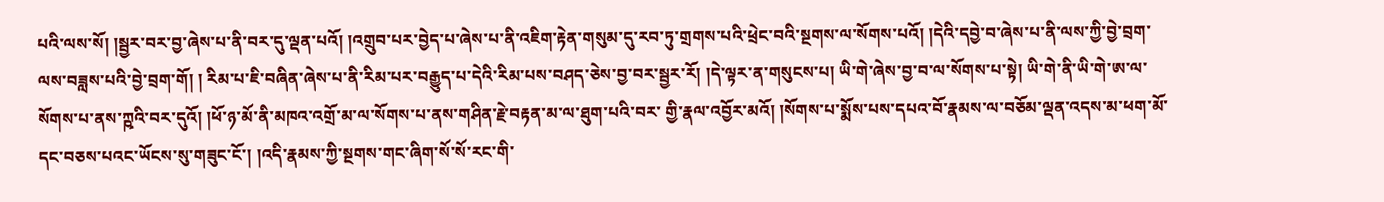པའི་ལས་སོ། །སྦྱར་བར་བྱ་ཞེས་པ་ནི་བར་དུ་ལྡན་པའོ། །འགྲུབ་པར་བྱེད་པ་ཞེས་པ་ནི་འཇིག་རྟེན་གསུམ་དུ་རབ་ཏུ་གྲགས་པའི་ཕྲེང་བའི་སྔགས་ལ་སོགས་པའོ། །དེའི་དབྱེ་བ་ཞེས་པ་ནི་ལས་ཀྱི་བྱེ་བྲག་ལས་བཟླས་པའི་བྱེ་བྲག་གོ། ། རིམ་པ་ཇི་བཞིན་ཞེས་པ་ནི་རིམ་པར་བརྒྱུད་པ་དེའི་རིམ་པས་བཤད་ཅེས་བྱ་བར་སྦྱར་རོ། །དེ་ལྟར་ན་གསུངས་པ། ཡི་གེ་ཞེས་བྱ་བ་ལ་སོགས་པ་སྟེ། ཡི་གེ་ནི་ཡི་གེ་ཨ་ལ་སོགས་པ་ནས་ཀྵའི་བར་དུའོ། །ཕོ་ཉ་མོ་ནི་མཁའ་འགྲོ་མ་ལ་སོགས་པ་ནས་གཤིན་རྗེ་བརྟན་མ་ལ་ཐུག་པའི་བར་ གྱི་རྣལ་འབྱོར་མའོ། །སོགས་པ་སྨོས་པས་དཔའ་བོ་རྣམས་ལ་བཅོམ་ལྡན་འདས་མ་ཕག་མོ་དང་བཅས་པའང་ཡོངས་སུ་གཟུང་ངོ་། །འདི་རྣམས་ཀྱི་སྔགས་གང་ཞིག་སོ་སོ་རང་གི་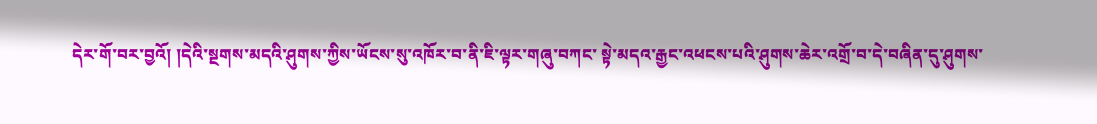དེར་གོ་བར་བྱའོ། །དེའི་སྔགས་མདའི་ཤུགས་ཀྱིས་ཡོངས་སུ་འཁོར་བ་ནི་ཇི་ལྟར་གཞུ་བཀང་ སྟེ་མདའ་རྒྱང་འཕངས་པའི་ཤུགས་ཆེར་འགྲོ་བ་དེ་བཞིན་དུ་ཤུགས་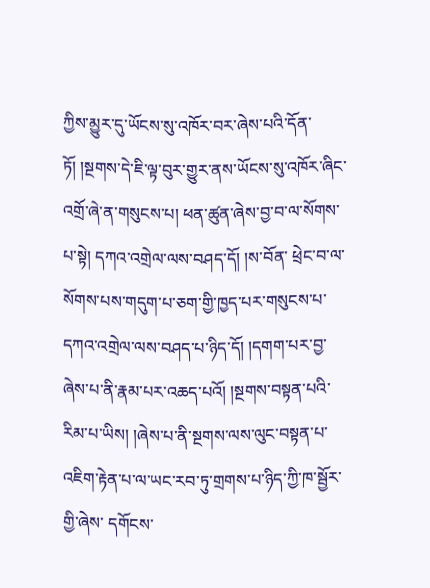ཀྱིས་མྱུར་དུ་ཡོངས་སུ་འཁོར་བར་ཞེས་པའི་དོན་ཏོ། །སྔགས་དེ་ཇི་ལྟ་བུར་གྱུར་ནས་ཡོངས་སུ་འཁོར་ཞིང་འགྲོ་ཞེ་ན་གསུངས་པ། ཕན་ཚུན་ཞེས་བྱ་བ་ལ་སོགས་པ་སྟེ། དཀའ་འགྲེལ་ལས་བཤད་དོ། །ས་བོན་ ཕྲེང་བ་ལ་སོགས་པས་གདུག་པ་ཅག་གྱི་ཁྱད་པར་གསུངས་པ་དཀའ་འགྲེལ་ལས་བཤད་པ་ཉིད་དོ། །དགག་པར་བྱ་ཞེས་པ་ནི་རྣམ་པར་འཆད་པའོ། །སྔགས་བསྟན་པའི་རིམ་པ་ཡིས། །ཞེས་པ་ནི་སྔགས་ལས་ལུང་བསྟན་པ་འཇིག་རྟེན་པ་ལ་ཡང་རབ་ཏུ་གྲགས་པ་ཉིད་ཀྱི་ཁ་སྦྱོར་གྱི་ཞེས་ དགོངས་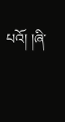པའོ། །ཞི་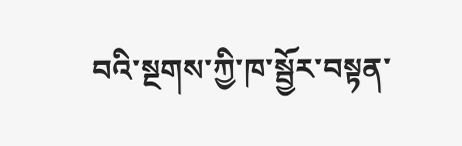བའི་སྔགས་ཀྱི་ཁ་སྦྱོར་བསྟན་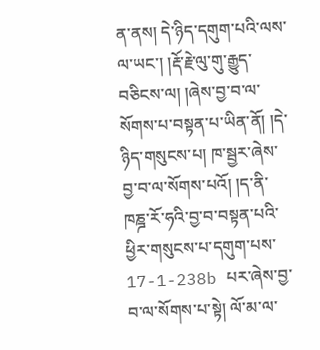ན་ནས། དེ་ཉིད་དགུག་པའི་ལས་ལ་ཡང་། །རྡོ་རྗེ་ལུ་གུ་རྒྱུད་བཅིངས་ལ། །ཞེས་བྱ་བ་ལ་སོགས་པ་བསྟན་པ་ཡིན་ནོ། །དེ་ཉིད་གསུངས་པ། ཁ་སྦྱར་ཞེས་བྱ་བ་ལ་སོགས་པའོ། །ད་ནི་ཁཎྜ་རོ་ཧའི་བྱ་བ་བསྟན་པའི་ཕྱིར་གསུངས་པ་དགུག་པས་ 17-1-238b པར་ཞེས་བྱ་བ་ལ་སོགས་པ་སྟེ། ལོ་མ་ལ་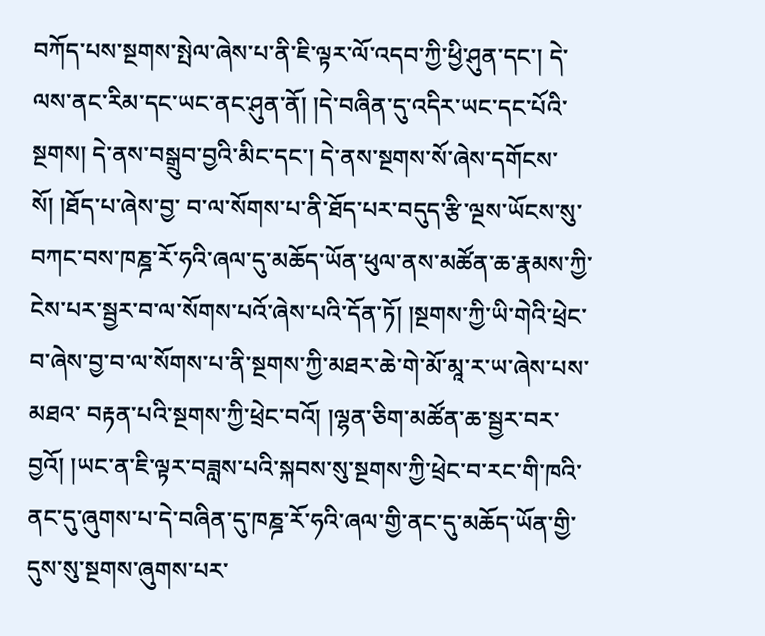བཀོད་པས་སྔགས་སྤེལ་ཞེས་པ་ནི་ཇི་ལྟར་ལོ་འདབ་ཀྱི་ཕྱི་ཤུན་དང་། དེ་ལས་ནང་རིམ་དང་ཡང་ནང་ཤུན་ནོ། །དེ་བཞིན་དུ་འདིར་ཡང་དང་པོའི་སྔགས། དེ་ནས་བསྒྲུབ་བྱའི་མིང་དང་། དེ་ནས་སྔགས་སོ་ཞེས་དགོངས་སོ། །ཐོད་པ་ཞེས་བྱ་ བ་ལ་སོགས་པ་ནི་ཐོད་པར་བདུད་རྩི་ལྔས་ཡོངས་སུ་བཀང་བས་ཁཎྜ་རོ་ཧའི་ཞལ་དུ་མཆོད་ཡོན་ཕུལ་ནས་མཚོན་ཆ་རྣམས་ཀྱི་ངེས་པར་སྦྱར་བ་ལ་སོགས་པའོ་ཞེས་པའི་དོན་ཏོ། །སྔགས་ཀྱི་ཡི་གེའི་ཕྲེང་བ་ཞེས་བྱ་བ་ལ་སོགས་པ་ནི་སྔགས་ཀྱི་མཐར་ཆེ་གེ་མོ་མཱ་ར་ཡ་ཞེས་པས་མཐའ་ བརྟན་པའི་སྔགས་ཀྱི་ཕྲེང་བའོ། །ལྷན་ཅིག་མཚོན་ཆ་སྦྱར་བར་བྱའོ། །ཡང་ན་ཇི་ལྟར་བཟླས་པའི་སྐབས་སུ་སྔགས་ཀྱི་ཕྲེང་བ་རང་གི་ཁའི་ནང་དུ་ཞུགས་པ་དེ་བཞིན་དུ་ཁཎྜ་རོ་ཧའི་ཞལ་གྱི་ནང་དུ་མཆོད་ཡོན་གྱི་དུས་སུ་སྔགས་ཞུགས་པར་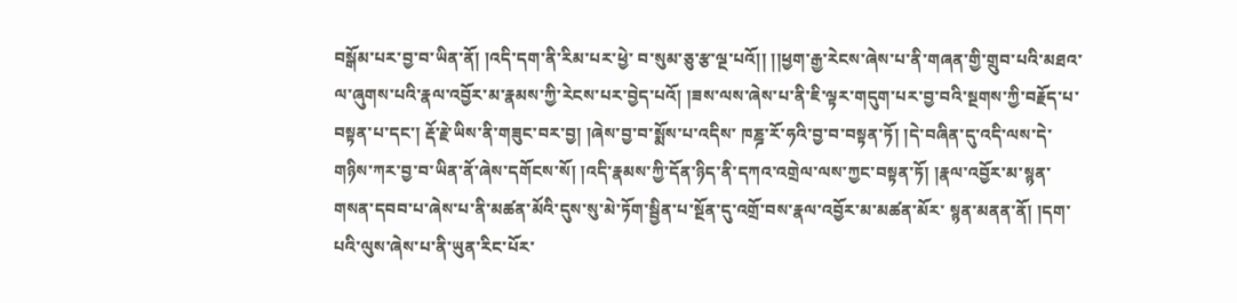བསྒོམ་པར་བྱ་བ་ཡིན་ནོ། །འདི་དག་ནི་རིམ་པར་ཕྱེ་ བ་སུམ་ཅུ་རྩ་ལྔ་པའོ།། །།ཕྱག་རྒྱ་རེངས་ཞེས་པ་ནི་གཞན་གྱི་གྲུབ་པའི་མཐའ་ལ་ཞུགས་པའི་རྣལ་འབྱོར་མ་རྣམས་ཀྱི་རེངས་པར་བྱེད་པའོ། །ཟས་ལས་ཞེས་པ་ནི་ཇི་ལྟར་གདུག་པར་བྱ་བའི་སྔགས་ཀྱི་བརྗོད་པ་བསྟན་པ་དང་། རྡོ་རྗེ་ཡིས་ནི་གཟུང་བར་བྱ། །ཞེས་བྱ་བ་སྨོས་པ་འདིས་ ཁཎྜ་རོ་ཧའི་བྱ་བ་བསྟན་ཏོ། །དེ་བཞིན་དུ་འདི་ལས་དེ་གཉིས་ཀར་བྱ་བ་ཡིན་ནོ་ཞེས་དགོངས་སོ། །འདི་རྣམས་ཀྱི་དོན་ཉིད་ནི་དཀའ་འགྲེལ་ལས་ཀྱང་བསྟན་ཏོ། །རྣལ་འབྱོར་མ་སྙན་གསན་དབབ་པ་ཞེས་པ་ནི་མཚན་མོའི་དུས་སུ་མེ་ཏོག་སྦྱིན་པ་སྔོན་དུ་འགྲོ་བས་རྣལ་འབྱོར་མ་མཚན་མོར་ སྙན་མནན་ནོ། །དག་པའི་ལུས་ཞེས་པ་ནི་ཡུན་རིང་པོར་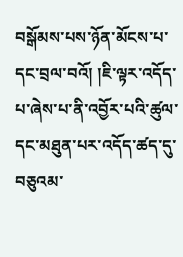བསྒོམས་པས་ཉོན་མོངས་པ་དང་བྲལ་བའོ། །ཇི་ལྟར་འདོད་པ་ཞེས་པ་ནི་འབྱོར་པའི་ཚུལ་དང་མཐུན་པར་འདོད་ཚད་དུ་བཅུའམ་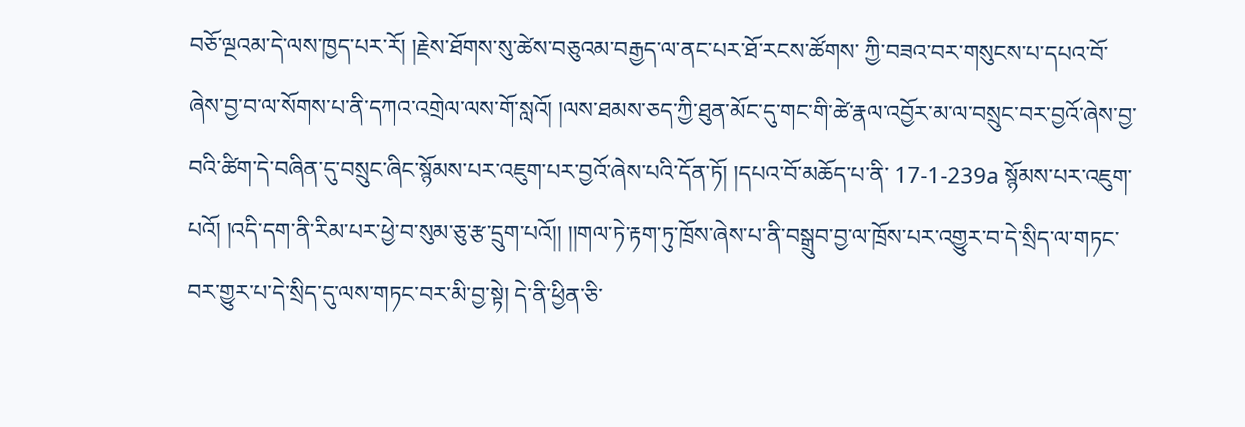བཅོ་ལྔའམ་དེ་ལས་ཁྱད་པར་རོ། །རྗེས་ཐོགས་སུ་ཚེས་བཅུའམ་བརྒྱད་ལ་ནང་པར་ཐོ་རངས་ཚོགས་ ཀྱི་བཟའ་བར་གསུངས་པ་དཔའ་བོ་ཞེས་བྱ་བ་ལ་སོགས་པ་ནི་དཀའ་འགྲེལ་ལས་གོ་སླའོ། །ལས་ཐམས་ཅད་ཀྱི་ཐུན་མོང་དུ་གང་གི་ཚེ་རྣལ་འབྱོར་མ་ལ་བསྲུང་བར་བྱའོ་ཞེས་བྱ་བའི་ཚིག་དེ་བཞིན་དུ་བསྲུང་ཞིང་སྙོམས་པར་འཇུག་པར་བྱའོ་ཞེས་པའི་དོན་ཏོ། །དཔའ་བོ་མཆོད་པ་ནི་ 17-1-239a སྙོམས་པར་འཇུག་པའོ། །འདི་དག་ནི་རིམ་པར་ཕྱེ་བ་སུམ་ཅུ་རྩ་དྲུག་པའོ།། །།གལ་ཏེ་རྟག་ཏུ་ཁྲོས་ཞེས་པ་ནི་བསྒྲུབ་བྱ་ལ་ཁྲོས་པར་འགྱུར་བ་དེ་སྲིད་ལ་གཏང་བར་གྱུར་པ་དེ་སྲིད་དུ་ལས་གཏང་བར་མི་བྱ་སྟེ། དེ་ནི་ཕྱིན་ཅི་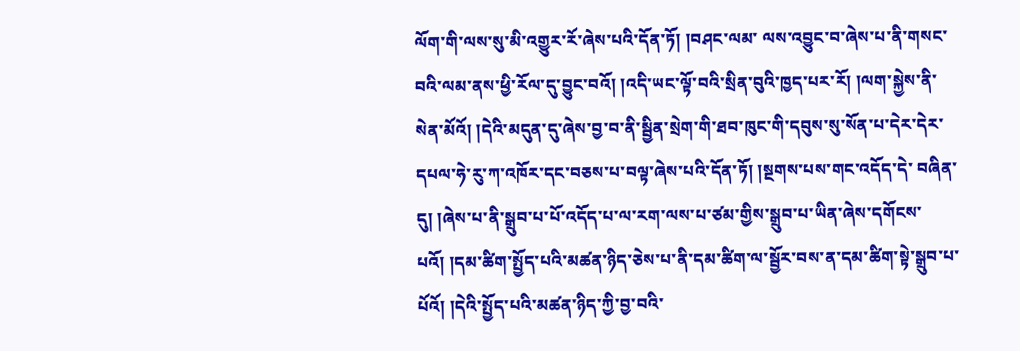ལོག་གི་ལས་སུ་མི་འགྱུར་རོ་ཞེས་པའི་དོན་ཏོ། །བཤང་ལམ་ ལས་འབྱུང་བ་ཞེས་པ་ནི་གསང་བའི་ལམ་ནས་ཕྱི་རོལ་དུ་བྱུང་བའོ། །འདི་ཡང་ལྟོ་བའི་སྲིན་བུའི་ཁྱད་པར་རོ། །ལག་སྐྱེས་ནི་སེན་མོའོ། །དེའི་མདུན་དུ་ཞེས་བྱ་བ་ནི་སྦྱིན་སྲེག་གི་ཐབ་ཁུང་གི་དབུས་སུ་སོན་པ་དེར་དེར་དཔལ་ཧེ་རུ་ཀ་འཁོར་དང་བཅས་པ་བལྟ་ཞེས་པའི་དོན་ཏོ། །སྔགས་པས་གང་འདོད་དེ་ བཞིན་དུ། །ཞེས་པ་ནི་སྒྲུབ་པ་པོ་འདོད་པ་ལ་རག་ལས་པ་ཙམ་གྱིས་སྒྲུབ་པ་ཡིན་ཞེས་དགོངས་པའོ། །དམ་ཚིག་སྤྱོད་པའི་མཚན་ཉིད་ཅེས་པ་ནི་དམ་ཚིག་ལ་སྦྱོར་བས་ན་དམ་ཚིག་སྟེ་སྒྲུབ་པ་པོའོ། །དེའི་སྤྱོད་པའི་མཚན་ཉིད་ཀྱི་བྱ་བའི་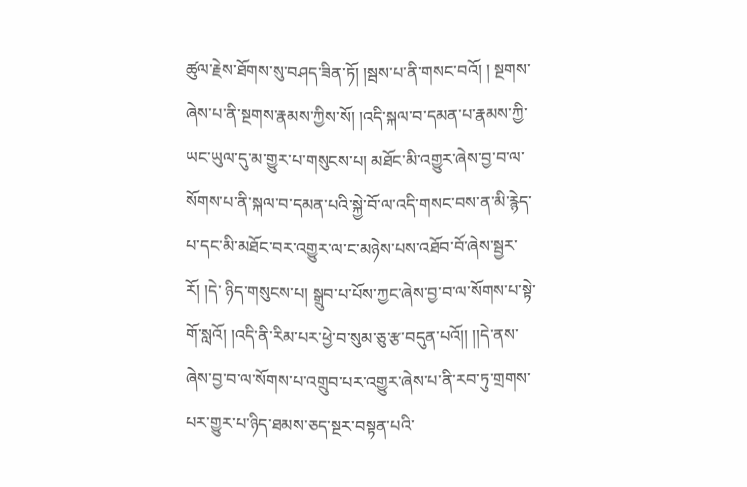ཚུལ་རྗེས་ཐོགས་སུ་བཤད་ཟིན་ཏོ། །སྦས་པ་ནི་གསང་བའོ། ། སྔགས་ཞེས་པ་ནི་སྔགས་རྣམས་ཀྱིས་སོ། །འདི་སྐལ་བ་དམན་པ་རྣམས་ཀྱི་ཡང་ཡུལ་དུ་མ་གྱུར་པ་གསུངས་པ། མཐོང་མི་འགྱུར་ཞེས་བྱ་བ་ལ་སོགས་པ་ནི་སྐལ་བ་དམན་པའི་སྐྱེ་བོ་ལ་འདི་གསང་བས་ན་མི་རྙེད་པ་དང་མི་མཐོང་བར་འགྱུར་ལ་ང་མཉེས་པས་འཐོབ་བོ་ཞེས་སྦྱར་རོ། །དེ་ ཉིད་གསུངས་པ། སྒྲུབ་པ་པོས་ཀྱང་ཞེས་བྱ་བ་ལ་སོགས་པ་སྟེ་གོ་སླའོ། །འདི་ནི་རིམ་པར་ཕྱེ་བ་སུམ་ཅུ་རྩ་བདུན་པའོ།། །།དེ་ནས་ཞེས་བྱ་བ་ལ་སོགས་པ་འགྲུབ་པར་འགྱུར་ཞེས་པ་ནི་རབ་ཏུ་གྲགས་པར་གྱུར་པ་ཉིད་ཐམས་ཅད་སྔར་བསྟན་པའི་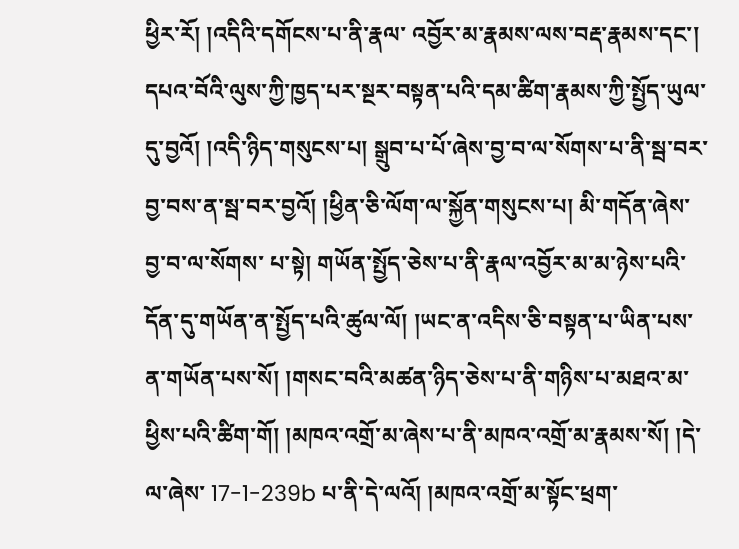ཕྱིར་རོ། །འདིའི་དགོངས་པ་ནི་རྣལ་ འབྱོར་མ་རྣམས་ལས་བརྡ་རྣམས་དང་། དཔའ་བོའི་ལུས་ཀྱི་ཁྱད་པར་སྔར་བསྟན་པའི་དམ་ཚིག་རྣམས་ཀྱི་སྤྱོད་ཡུལ་དུ་བྱའོ། །འདི་ཉིད་གསུངས་པ། སྒྲུབ་པ་པོ་ཞེས་བྱ་བ་ལ་སོགས་པ་ནི་སྦ་བར་བྱ་བས་ན་སྦ་བར་བྱའོ། །ཕྱིན་ཅི་ལོག་ལ་སྐྱོན་གསུངས་པ། མི་གདོན་ཞེས་བྱ་བ་ལ་སོགས་ པ་སྟེ། གཡོན་སྤྱོད་ཅེས་པ་ནི་རྣལ་འབྱོར་མ་མ་ཉེས་པའི་དོན་དུ་གཡོན་ན་སྤྱོད་པའི་ཚུལ་ལོ། །ཡང་ན་འདིས་ཅི་བསྟན་པ་ཡིན་པས་ན་གཡོན་པས་སོ། །གསང་བའི་མཚན་ཉིད་ཅེས་པ་ནི་གཉིས་པ་མཐའ་མ་ཕྱིས་པའི་ཚིག་གོ། །མཁའ་འགྲོ་མ་ཞེས་པ་ནི་མཁའ་འགྲོ་མ་རྣམས་སོ། །དེ་ལ་ཞེས་ 17-1-239b པ་ནི་དེ་ལའོ། །མཁའ་འགྲོ་མ་སྟོང་ཕྲག་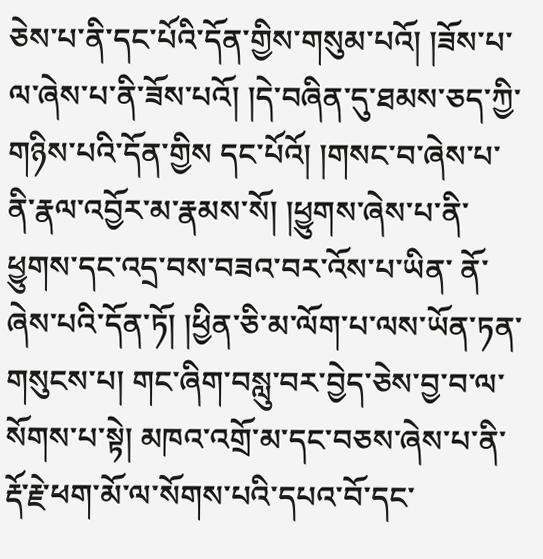ཅེས་པ་ནི་དང་པོའི་དོན་གྱིས་གསུམ་པའོ། །ཟོས་པ་ལ་ཞེས་པ་ནི་ཟོས་པའོ། །དེ་བཞིན་དུ་ཐམས་ཅད་ཀྱི་གཉིས་པའི་དོན་གྱིས དང་པོའོ། །གསང་བ་ཞེས་པ་ནི་རྣལ་འབྱོར་མ་རྣམས་སོ། །ཕྱུགས་ཞེས་པ་ནི་ཕྱུགས་དང་འདྲ་བས་བཟའ་བར་འོས་པ་ཡིན་ ནོ་ཞེས་པའི་དོན་ཏོ། །ཕྱིན་ཅི་མ་ལོག་པ་ལས་ཡོན་ཏན་གསུངས་པ། གང་ཞིག་བསླུ་བར་བྱེད་ཅེས་བྱ་བ་ལ་སོགས་པ་སྟེ། མཁའ་འགྲོ་མ་དང་བཅས་ཞེས་པ་ནི་རྡོ་རྗེ་ཕག་མོ་ལ་སོགས་པའི་དཔའ་བོ་དང་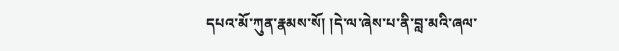དཔའ་མོ་ཀུན་རྣམས་སོ། །དེ་ལ་ཞེས་པ་ནི་བླ་མའི་ཞལ་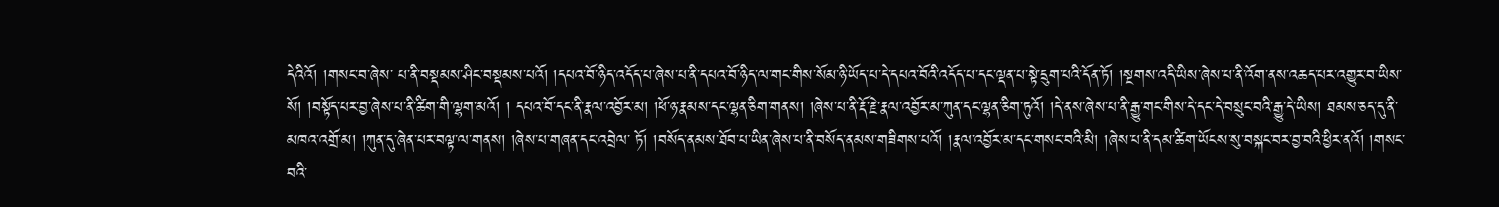དེའིའོ། །གསང་བ་ཞེས་ པ་ནི་བསྡམས་ཤིང་བསྡམས་པའོ། །དཔའ་བོ་ཉིད་འདོད་པ་ཞེས་པ་ནི་དཔའ་བོ་ཉིད་ལ་གང་གིས་སོམ་ཉི་ཡོད་པ་དེ་དཔའ་བོའི་འདོད་པ་དང་ལྡན་པ་སྟེ་དྲུག་པའི་དོན་ཏོ། །སྔགས་འདི་ཡིས་ཞེས་པ་ནི་འོག་ནས་འཆད་པར་འགྱུར་བ་ཡིས་སོ། །བསྟོད་པར་བྱ་ཞེས་པ་ནི་ཚིག་གི་ལྷག་མའོ། ། དཔའ་བོ་དང་ནི་རྣལ་འབྱོར་མ། །ཕོ་ཉ་རྣམས་དང་ལྷན་ཅིག་གནས། །ཞེས་པ་ནི་རྡོ་རྗེ་རྣལ་འབྱོར་མ་ཀུན་དང་ལྷན་ཅིག་ཏུའོ། །དེ་ནས་ཞེས་པ་ནི་རྒྱུ་གང་གིས་དེ་དང་དེ་བསྲུང་བའི་རྒྱུ་དེ་ཡིས། ཐམས་ཅད་དུ་ནི་མཁའ་འགྲོ་མ། །ཀུན་དུ་ཞེན་པར་བལྟ་ལ་གནས། །ཞེས་པ་གཞན་དང་འབྲེལ་ ཏོ། །བསོད་ནམས་ཐོབ་པ་ཡིན་ཞེས་པ་ནི་བསོད་ནམས་གཟིགས་པའོ། །རྣལ་འབྱོར་མ་དང་གསང་བའི་མི། །ཞེས་པ་ནི་དམ་ཚིག་ཡོངས་སུ་བསྐང་བར་བྱ་བའི་ཕྱིར་ནའོ། །གསང་བའི་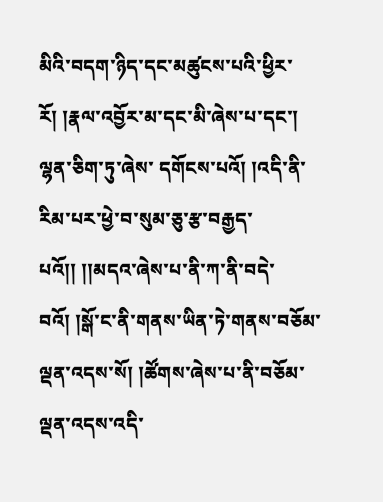མིའི་བདག་ཉིད་དང་མཚུངས་པའི་ཕྱིར་རོ། །རྣལ་འབྱོར་མ་དང་མི་ཞེས་པ་དང་། ལྷན་ཅིག་ཏུ་ཞེས་ དགོངས་པའོ། །འདི་ནི་རིམ་པར་ཕྱེ་བ་སུམ་ཅུ་རྩ་བརྒྱད་པའོ།། །།མདའ་ཞེས་པ་ནི་ཀ་ནི་བདེ་བའོ། །སྒོ་ང་ནི་གནས་ཡིན་ཏེ་གནས་བཅོམ་ལྡན་འདས་སོ། །ཚོགས་ཞེས་པ་ནི་བཅོམ་ལྡན་འདས་འདི་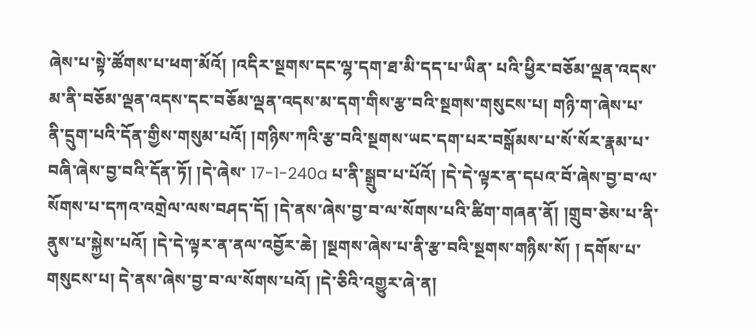ཞེས་པ་སྟེ་ཚོགས་པ་ཕག་མོའོ། །འདིར་སྔགས་དང་ལྷ་དག་ཐ་མི་དད་པ་ཡིན་ པའི་ཕྱིར་བཅོམ་ལྡན་འདས་མ་ནི་བཅོམ་ལྡན་འདས་དང་བཅོམ་ལྡན་འདས་མ་དག་གིས་རྩ་བའི་སྔགས་གསུངས་པ། གཉི་ག་ཞེས་པ་ནི་དྲུག་པའི་དོན་གྱིས་གསུམ་པའོ། །གཉིས་ཀའི་རྩ་བའི་སྔགས་ཡང་དག་པར་བསྒོམས་པ་སོ་སོར་རྣམ་པ་བཞི་ཞེས་བྱ་བའི་དོན་ཏོ། །དེ་ཞེས་ 17-1-240a པ་ནི་སྒྲུབ་པ་པོའོ། །དེ་དེ་ལྟར་ན་དཔའ་བོ་ཞེས་བྱ་བ་ལ་སོགས་པ་དཀའ་འགྲེལ་ལས་བཤད་དོ། །དེ་ནས་ཞེས་བྱ་བ་ལ་སོགས་པའི་ཚིག་གཞན་ནོ། །གྲུབ་ཅེས་པ་ནི་ནུས་པ་སྐྱེས་པའོ། །དེ་དེ་ལྟར་ན་ནལ་འབྱོར་ཆེ། །སྔགས་ཞེས་པ་ནི་རྩ་བའི་སྔགས་གཉིས་སོ། ། དགོས་པ་གསུངས་པ། དེ་ནས་ཞེས་བྱ་བ་ལ་སོགས་པའོ། །དེ་ཅིའི་འགྱུར་ཞེ་ན།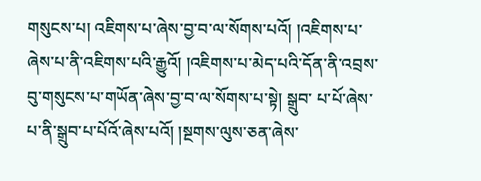གསུངས་པ། འཇིགས་པ་ཞེས་བྱ་བ་ལ་སོགས་པའོ། །འཇིགས་པ་ཞེས་པ་ནི་འཇིགས་པའི་རྒྱུའོ། །འཇིགས་པ་མེད་པའི་དོན་ནི་འབྲས་བུ་གསུངས་པ་གཡོན་ཞེས་བྱ་བ་ལ་སོགས་པ་སྟེ། སྒྲུབ་ པ་པོ་ཞེས་པ་ནི་སྒྲུབ་པ་པོའོ་ཞེས་པའོ། །སྔགས་ལུས་ཅན་ཞེས་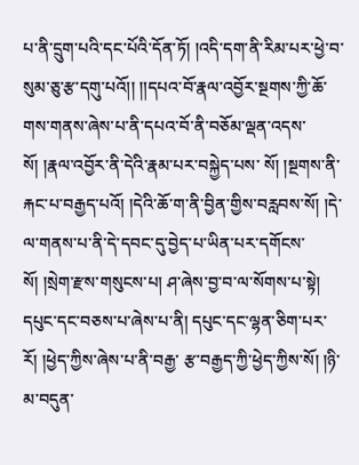པ་ནི་དྲུག་པའི་དང་པོའི་དོན་ཏོ། །འདི་དག་ནི་རིམ་པར་ཕྱེ་བ་སུམ་ཅུ་རྩ་དགུ་པའོ།། །།དཔའ་བོ་རྣལ་འབྱོར་སྔགས་ཀྱི་ཆོ་གས་གནས་ཞེས་པ་ནི་དཔའ་བོ་ནི་བཅོམ་ལྡན་འདས་སོ། །རྣལ་འབྱོར་ནི་དེའི་རྣམ་པར་བསྐྱེད་པས་ སོ། །སྔགས་ནི་རྐང་པ་བརྒྱད་པའོ། །དེའི་ཆོ་ག་ནི་བྱིན་གྱིས་བརླབས་སོ། །དེ་ལ་གནས་པ་ནི་དེ་དབང་དུ་བྱེད་པ་ཡིན་པར་དགོངས་སོ། །སྲེག་རྫས་གསུངས་པ། ཤ་ཞེས་བྱ་བ་ལ་སོགས་པ་སྟེ། དཔུང་དང་བཅས་པ་ཞེས་པ་ནི། དཔུང་དང་ལྷན་ཅིག་པར་རོ། །ཕྱེད་ཀྱིས་ཞེས་པ་ནི་བརྒྱ་ རྩ་བརྒྱད་ཀྱི་ཕྱེད་ཀྱིས་སོ། །ཉི་མ་བདུན་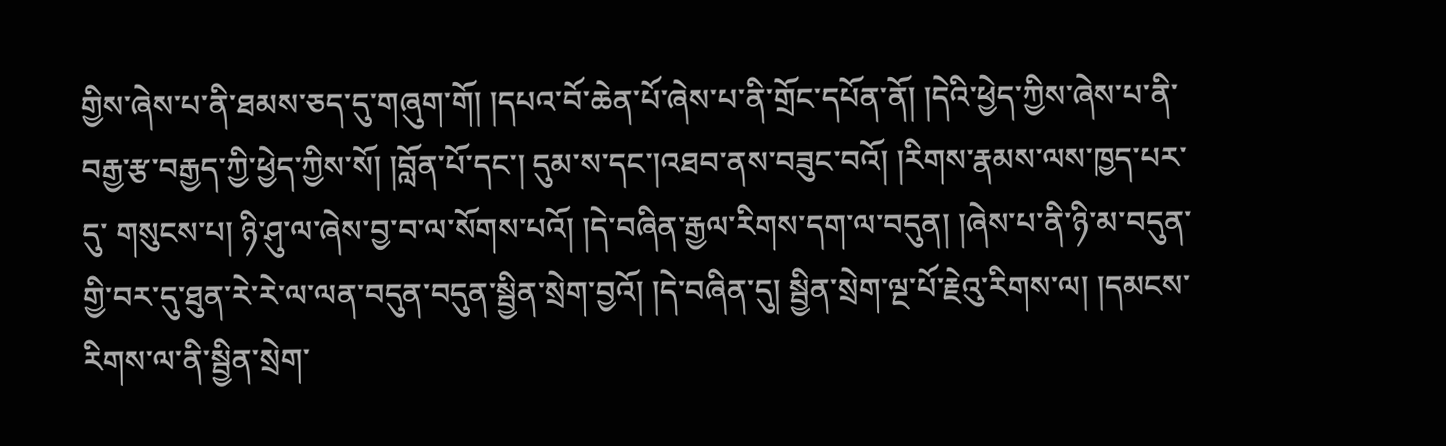གྱིས་ཞེས་པ་ནི་ཐམས་ཅད་དུ་གཞུག་གོ། །དཔའ་བོ་ཆེན་པོ་ཞེས་པ་ནི་གྲོང་དཔོན་ནོ། །དེའི་ཕྱེད་ཀྱིས་ཞེས་པ་ནི་བརྒྱ་རྩ་བརྒྱད་ཀྱི་ཕྱེད་ཀྱིས་སོ། །བློན་པོ་དང་། དུམ་ས་དང་།འཐབ་ནས་བཟུང་བའོ། །རིགས་རྣམས་ལས་ཁྱད་པར་དུ་ གསུངས་པ། ཉི་ཤུ་ལ་ཞེས་བྱ་བ་ལ་སོགས་པའོ། །དེ་བཞིན་རྒྱལ་རིགས་དག་ལ་བདུན། །ཞེས་པ་ནི་ཉི་མ་བདུན་གྱི་བར་དུ་ཐུན་རེ་རེ་ལ་ལན་བདུན་བདུན་སྦྱིན་སྲེག་བྱའོ། །དེ་བཞིན་དུ། སྦྱིན་སྲེག་ལྔ་པོ་རྗེའུ་རིགས་ལ། །དམངས་རིགས་ལ་ནི་སྦྱིན་སྲེག་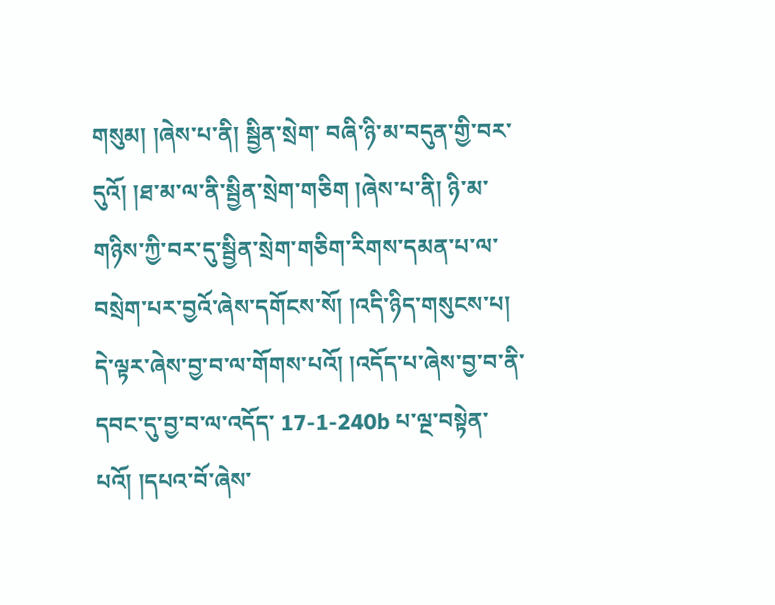གསུམ། །ཞེས་པ་ནི། སྦྱིན་སྲེག་ བཞི་ཉི་མ་བདུན་གྱི་བར་དུའོ། །ཐ་མ་ལ་ནི་སྦྱིན་སྲེག་གཅིག །ཞེས་པ་ནི། ཉི་མ་གཉིས་ཀྱི་བར་དུ་སྦྱིན་སྲེག་གཅིག་རིགས་དམན་པ་ལ་བསྲེག་པར་བྱའོ་ཞེས་དགོངས་སོ། །འདི་ཉིད་གསུངས་པ། དེ་ལྟར་ཞེས་བྱ་བ་ལ་གོགས་པའོ། །འདོད་པ་ཞེས་བྱ་བ་ནི་དབང་དུ་བྱ་བ་ལ་འདོད་ 17-1-240b པ་ལྔ་བསྟེན་པའོ། །དཔའ་བོ་ཞེས་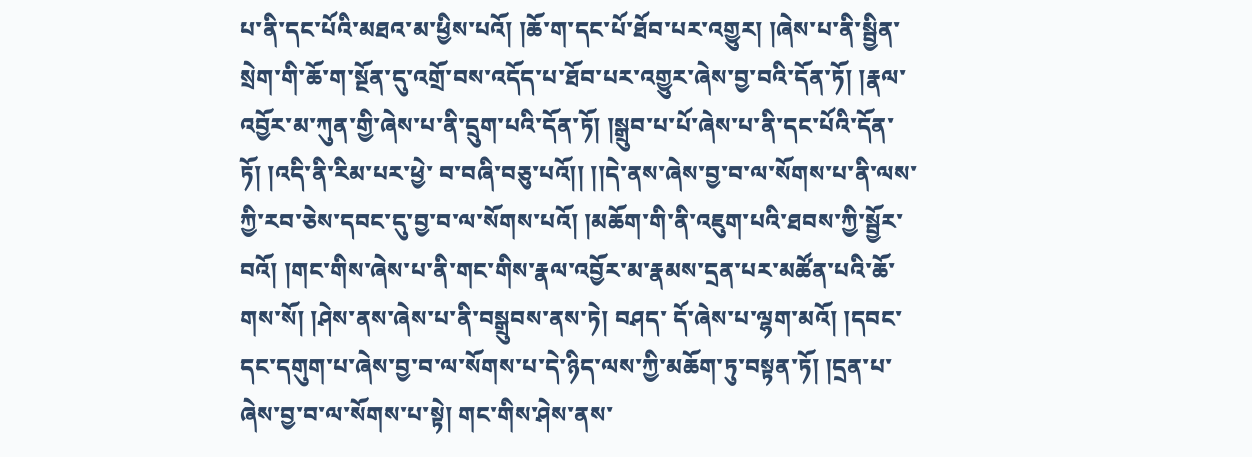པ་ནི་དང་པོའི་མཐའ་མ་ཕྱིས་པའོ། །ཆོ་ག་དང་པོ་ཐོབ་པར་འགྱུར། །ཞེས་པ་ནི་སྦྱིན་སྲེག་གི་ཆོ་ག་སྔོན་དུ་འགྲོ་བས་འདོད་པ་ཐོབ་པར་འགྱུར་ཞེས་བྱ་བའི་དོན་ཏོ། །རྣལ་འབྱོར་མ་ཀུན་གྱི་ཞེས་པ་ནི་དྲུག་པའི་དོན་ཏོ། །སྒྲུབ་པ་པོ་ཞེས་པ་ནི་དང་པོའི་དོན་ཏོ། །འདི་ནི་རིམ་པར་ཕྱེ་ བ་བཞི་བཅུ་པའོ།། །།དེ་ནས་ཞེས་བྱ་བ་ལ་སོགས་པ་ནི་ལས་ཀྱི་རབ་ཅེས་དབང་དུ་བྱ་བ་ལ་སོགས་པའོ། །མཆོག་གི་ནི་འཇུག་པའི་ཐབས་ཀྱི་སྦྱོར་བའོ། །གང་གིས་ཞེས་པ་ནི་གང་གིས་རྣལ་འབྱོར་མ་རྣམས་དྲན་པར་མཚོན་པའི་ཆོ་གས་སོ། །ཤེས་ནས་ཞེས་པ་ནི་བསྒྲུབས་ནས་ཏེ། བཤད་ དོ་ཞེས་པ་ལྷག་མའོ། །དབང་དང་དགུག་པ་ཞེས་བྱ་བ་ལ་སོགས་པ་དེ་ཉིད་ལས་ཀྱི་མཆོག་ཏུ་བསྟན་ཏོ། །དྲན་པ་ཞེས་བྱ་བ་ལ་སོགས་པ་སྟེ། གང་གིས་ཤེས་ནས་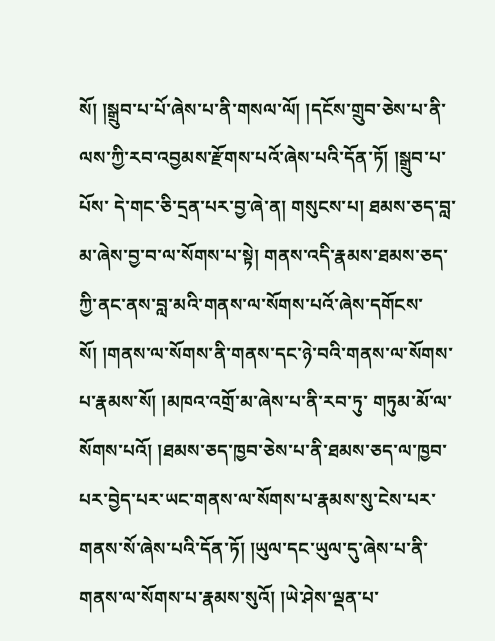སོ། །སྒྲུབ་པ་པོ་ཞེས་པ་ནི་གསལ་ལོ། །དངོས་གྲུབ་ཅེས་པ་ནི་ལས་ཀྱི་རབ་འབྱམས་རྫོགས་པའོ་ཞེས་པའི་དོན་ཏོ། །སྒྲུབ་པ་པོས་ དེ་གང་ཅི་དྲན་པར་བྱ་ཞེ་ན། གསུངས་པ། ཐམས་ཅད་བླ་མ་ཞེས་བྱ་བ་ལ་སོགས་པ་སྟེ། གནས་འདི་རྣམས་ཐམས་ཅད་ཀྱི་ནང་ནས་བླ་མའི་གནས་ལ་སོགས་པའོ་ཞེས་དགོངས་སོ། །གནས་ལ་སོགས་ནི་གནས་དང་ཉེ་བའི་གནས་ལ་སོགས་པ་རྣམས་སོ། །མཁའ་འགྲོ་མ་ཞེས་པ་ནི་རབ་ཏུ་ གཏུམ་མོ་ལ་སོགས་པའོ། །ཐམས་ཅད་ཁྱབ་ཅེས་པ་ནི་ཐམས་ཅད་ལ་ཁྱབ་པར་བྱེད་པར་ཡང་གནས་ལ་སོགས་པ་རྣམས་སུ་ངེས་པར་གནས་སོ་ཞེས་པའི་དོན་ཏོ། །ཡུལ་དང་ཡུལ་དུ་ཞེས་པ་ནི་གནས་ལ་སོགས་པ་རྣམས་སུའོ། །ཡེ་ཤེས་ལྡན་པ་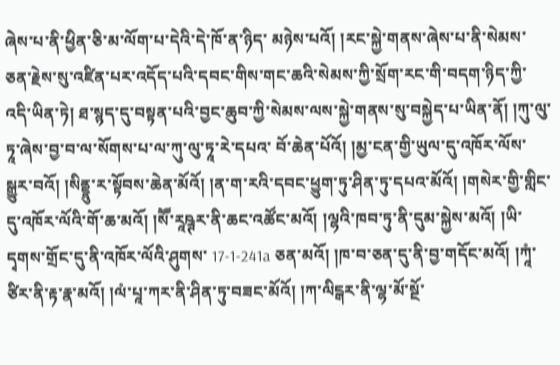ཞེས་པ་ནི་ཕྱིན་ཅི་མ་ལོག་པ་དེའི་དེ་ཁོ་ན་ཉིད་ མཉེས་པའོ། །རང་སྐྱེ་གནས་ཞེས་པ་ནི་སེམས་ཅན་རྗེས་སུ་འཛིན་པར་འདོད་པའི་དབང་གིས་གང་ཆའི་སེམས་ཀྱི་སྲོག་རང་གི་བདག་ཉིད་ཀྱི་འདི་ཡིན་ཏེ། ཐ་སྙད་དུ་བསྟན་པའི་བྱང་ཆུབ་ཀྱི་སེམས་ལས་སྐྱེ་གནས་སུ་བསྐྱེད་པ་ཡིན་ནོ། །ཀུ་ལུ་ཏཱ་ཞེས་བྱ་བ་ལ་སོགས་པ་ལ་ཀུ་ལུ་ཏཱ་རེ་དཔའ་ བོ་ཆེན་པོའོ། །མྱ་ངན་གྱི་ཡུལ་དུ་འཁོར་ལོས་སྒྱུར་བའོ། །སིནྡྷུ་ར་སྟོབས་ཆེན་མོའོ། །ན་ག་རའི་དབང་ཕྱུག་ཏུ་ཤིན་ཏུ་དཔའ་མོའོ། །གསེར་གྱི་གླིང་དུ་འཁོར་ལོའི་གོ་ཆ་མའོ། །སཽ་རཱཥྚར་ནི་ཆང་འཚོང་མའོ། །ལྷའི་ཁབ་ཏུ་ནི་དུམ་སྐྱེས་མའོ། །ཡི་དྭགས་གྲོང་དུ་ནི་འཁོར་ལོའི་ཤུགས་ 17-1-241a ཅན་མའོ། །ཁ་བ་ཅན་དུ་ནི་བྱ་གདོང་མའོ། །ཀཱཾ་ཙིར་ནི་རྟ་རྣ་མའོ། །ལཾ་པཱ་ཀར་ནི་ཤིན་ཏུ་བཟང་མོའོ། །ཀ་ལིངྒར་ནི་ལྷ་མོ་སྔོ་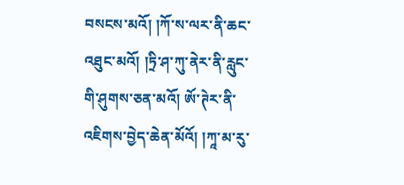བསངས་མའོ། །ཀོ་ས་ལར་ནི་ཆང་འཐུང་མའོ། །ཏྲི་ཤ་ཀུ་ནེར་ནི་རླུང་གི་ཤུགས་ཅན་མའོ། ཨོ་ཊེར་ནི་འཇིགས་བྱེད་ཆེན་མོའོ། །ཀཱ་མ་རུ་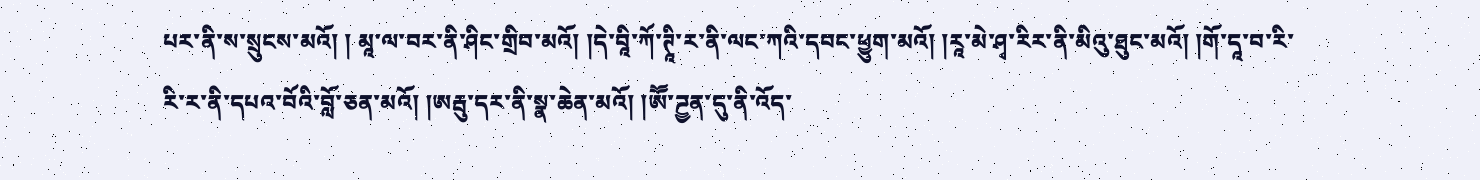པར་ནི་ས་སྲུངས་མའོ། ། མཱ་ལ་བར་ནི་ཤིང་གྲིབ་མའོ། །དེ་བཱི་ཀོ་ཊཱི་ར་ནི་ལང་ཀའི་དབང་ཕྱུག་མའོ། །རཱ་མེ་ཤྭ་རིར་ནི་མིའུ་ཐུང་མའོ། །གོ་དཱ་བ་རི་རི་ར་ནི་དཔའ་བོའི་བློ་ཅན་མའོ། །ཨརྦུ་དར་ནི་སྣ་ཆེན་མའོ། །ཨཽ་ཌྱན་དུ་ནི་འོད་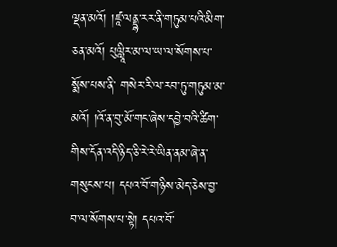ལྡན་མའོ། །ཛཱ་ལནྡྷ་རར་ནི་གཏུམ་པའི་མིག་ཅན་མའོ། པུལླཱིར་མ་ལ་ཡ་ལ་སོགས་པ་སྨོས་པས་ནི་ གསེར་རི་ལ་རབ་ཏུ་གཏུམ་མ་མའོ། །འོ་ན་བུ་མོ་གང་ཞེས་དབྱེ་བའི་ཚིག་གིས་དོན་འདི་ཉིད་ཅི་རེ་རེ་ཡིན་ནམ་ཞེ་ན་གསུངས་པ། དཔའ་བོ་གཉིས་མེད་ཅེས་བྱ་བ་ལ་སོགས་པ་སྟེ། དཔའ་བོ་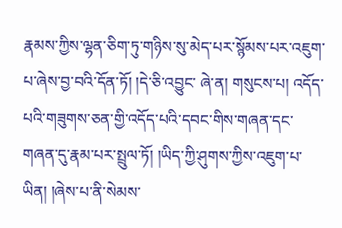རྣམས་ཀྱིས་ལྷན་ཅིག་ཏུ་གཉིས་སུ་མེད་པར་སྙོམས་པར་འཇུག་པ་ཞེས་བྱ་བའི་དོན་ཏོ། །དེ་ཅི་འབྱུང་ ཞེ་ན། གསུངས་པ། འདོད་པའི་གཟུགས་ཅན་གྱི་འདོད་པའི་དབང་གིས་གཞན་དང་གཞན་དུ་རྣམ་པར་སྤྲུལ་ཏོ། །ཡིད་ཀྱི་ཤུགས་ཀྱིས་འཇུག་པ་ཡིན། །ཞེས་པ་ནི་སེམས་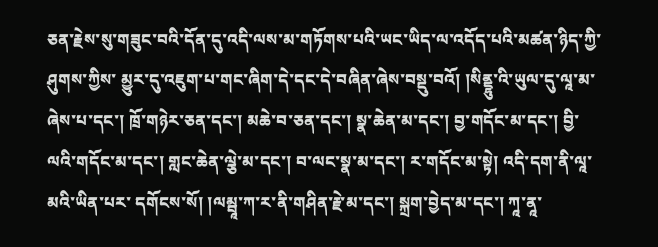ཅན་རྗེས་སུ་གཟུང་བའི་དོན་དུ་འདི་ལས་མ་གཏོགས་པའི་ཡང་ཡིད་ལ་འདོད་པའི་མཚན་ཉིད་ཀྱི་ཤུགས་ཀྱིས་ མྱུར་དུ་འཇུག་པ་གང་ཞིག་དེ་དང་དེ་བཞིན་ཞེས་བསྡུ་བའོ། །སིནྡྷུ་འི་ཡུལ་དུ་ལཱ་མ་ཞེས་པ་དང་། ཁྲོ་གཉེར་ཅན་དང་། མཆེ་བ་ཅན་དང་། སྣ་ཆེན་མ་དང་། བྱ་གདོང་མ་དང་། བྱི་ལའི་གདོང་མ་དང་། གླང་ཆེན་ལྕེ་མ་དང་། བ་ལང་སྣ་མ་དང་། ར་གདོང་མ་སྟེ། འདི་དག་ནི་ལཱ་མའི་ཡིན་པར་ དགོངས་སོ། །ལམྦཱ་ཀ་ར་ནི་གཤིན་རྗེ་མ་དང་། སྐྲག་བྱེད་མ་དང་། ཀཱ་ནཱ་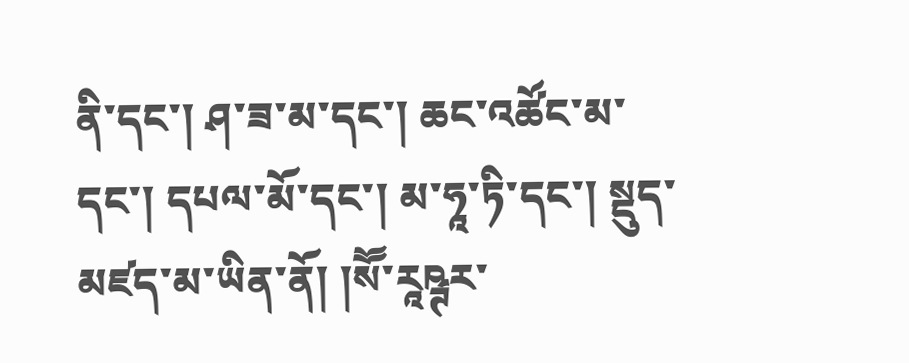ནི་དང་། ཤ་ཟ་མ་དང་། ཆང་འཚོང་མ་དང་། དཔལ་མོ་དང་། མ་ཧཱ་ཏི་དང་། སྡུད་མཛད་མ་ཡིན་ནོ། །སཽ་རཱཥྚར་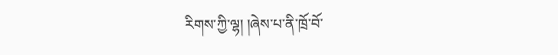རིགས་ཀྱི་ལྷ། །ཞེས་པ་ནི་ཁྲོ་བོ་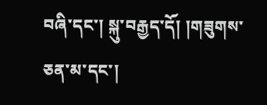བཞི་དང་། སྐུ་བརྒྱད་དོ། །གཟུགས་ཅན་མ་དང་།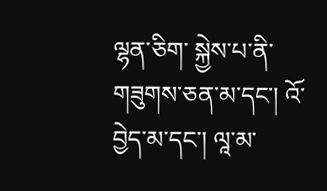ལྷན་ཅིག་ སྐྱེས་པ་ནི་གཟུགས་ཅན་མ་དང་། འོ་བྱེད་མ་དང་། ལཱ་མ་